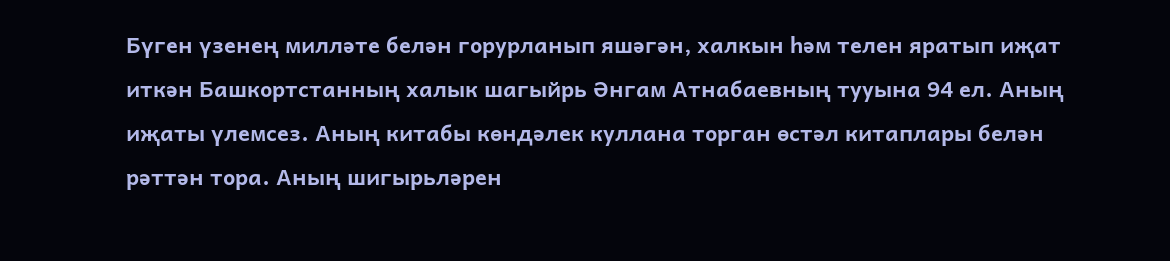Бүген үзенең милләте белән горурланып яшәгән, халкын һәм телен яратып иҗат иткән Башкортстанның халык шагыйрь Әнгам Атнабаевның тууына 94 ел. Аның иҗаты үлемсез. Аның китабы көндәлек куллана торган өстәл китаплары белән рәттән тора. Аның шигырьләрен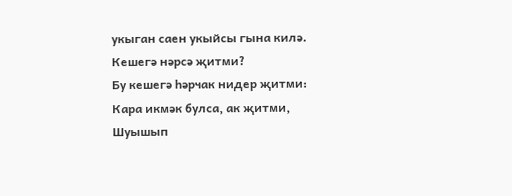укыган саен укыйсы гына килә.
Кешегә нәрсә җитми?
Бу кешегә һәрчак нидер җитми:
Кара икмәк булса, ак җитми,
Шуышып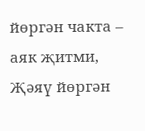йөргән чакта – аяк җитми,
Җәяү йөргән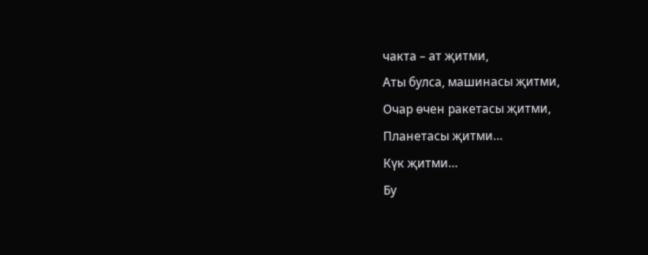чакта – ат җитми,
Аты булса, машинасы җитми,
Очар өчен ракетасы җитми,
Планетасы җитми…
Күк җитми…
Бу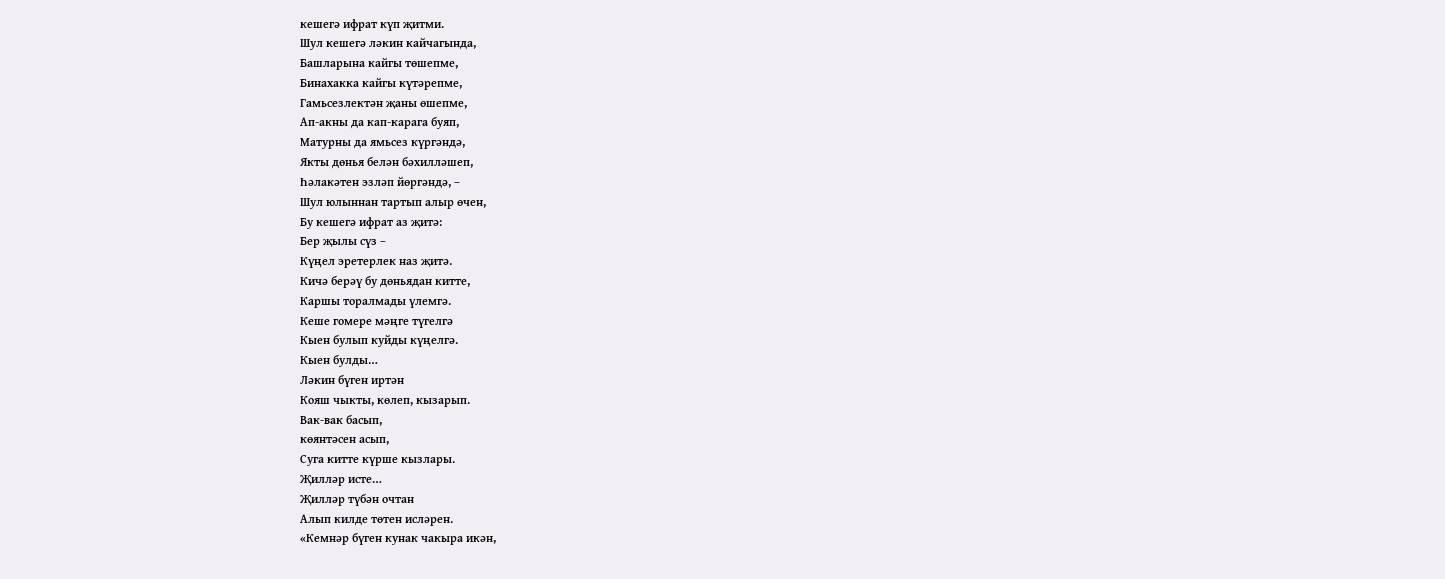кешегә ифрат күп җитми.
Шул кешегә ләкин кайчагында,
Башларына кайгы төшепме,
Бинахакка кайгы күтәрепме,
Гамьсезлектән җаны өшепме,
Ап-акны да кап-карага буяп,
Матурны да ямьсез күргәндә,
Якты дөнья белән бәхилләшеп,
Һәлакәтен эзләп йөргәндә, –
Шул юлыннан тартып алыр өчен,
Бу кешегә ифрат аз җитә:
Бер җылы сүз –
Күңел эретерлек наз җитә.
Кичә берәү бу дөньядан китте,
Каршы торалмады үлемгә.
Кеше гомере мәңге түгелгә
Кыен булып куйды күңелгә.
Кыен булды…
Ләкин бүген иртән
Кояш чыкты, көлеп, кызарып.
Вак-вак басып,
көянтәсен асып,
Суга китте күрше кызлары.
Җилләр исте…
Җилләр түбән очтан
Алып килде төтен исләрен.
«Кемнәр бүген кунак чакыра икән,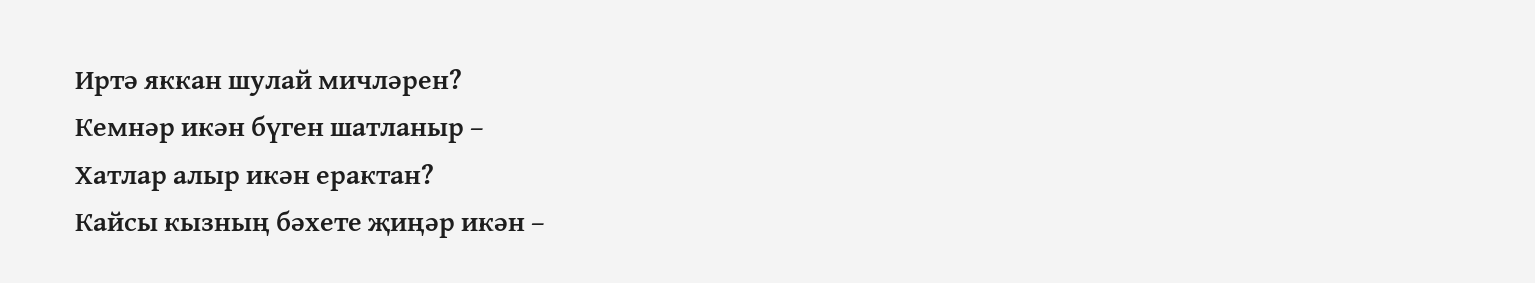Иртә яккан шулай мичләрен?
Кемнәр икән бүген шатланыр –
Хатлар алыр икән ерактан?
Кайсы кызның бәхете җиңәр икән –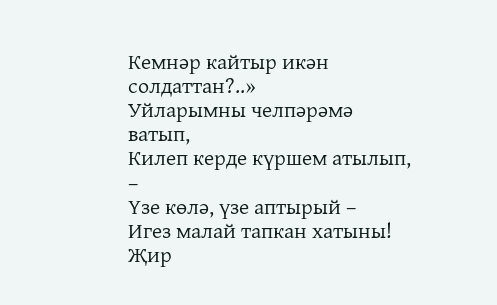Кемнәр кайтыр икән солдаттан?..»
Уйларымны челпәрәмә ватып,
Килеп керде күршем атылып, –
Үзе көлә, үзе аптырый –
Игез малай тапкан хатыны!
Җир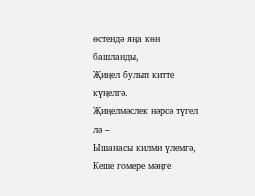өстендә яңа көн башланды,
Җиңел булып китте күңелгә.
Җиңелмәслек нәрсә түгел лә –
Ышанасы килми үлемгә,
Кеше гомере мәңге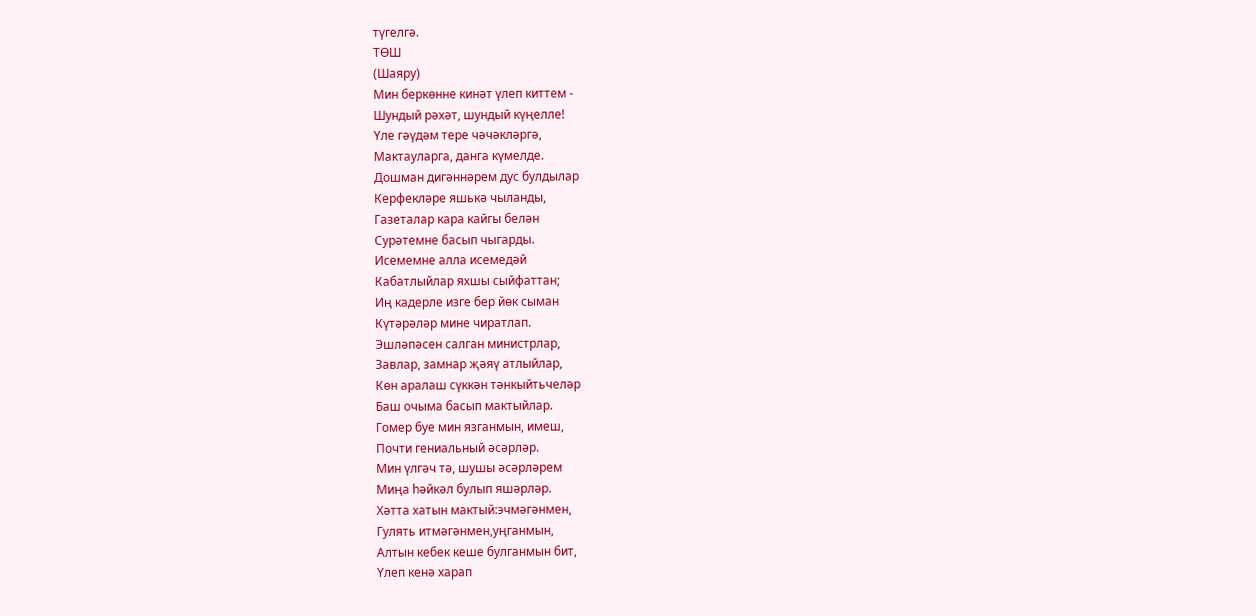түгелгә.
ТӨШ
(Шаяру)
Мин беркөнне кинәт үлеп киттем -
Шундый рәхәт, шундый күңелле!
Үле гәүдәм тере чәчәкләргә,
Мактауларга, данга күмелде.
Дошман дигәннәрем дус булдылар
Керфекләре яшькә чыланды,
Газеталар кара кайгы белән
Сурәтемне басып чыгарды.
Исемемне алла исемедәй
Кабатлыйлар яхшы сыйфаттан;
Иң кадерле изге бер йөк сыман
Күтәрәләр мине чиратлап.
Эшләпәсен салган министрлар,
Завлар, замнар җәяү атлыйлар,
Көн аралаш сүккән тәнкыйтьчеләр
Баш очыма басып мактыйлар.
Гомер буе мин язганмын, имеш,
Почти гениальный әсәрләр.
Мин үлгәч тә, шушы әсәрләрем
Миңа һәйкәл булып яшәрләр.
Хәтта хатын мактый:эчмәгәнмен,
Гулять итмәгәнмен,уңганмын,
Алтын кебек кеше булганмын бит,
Үлеп кенә харап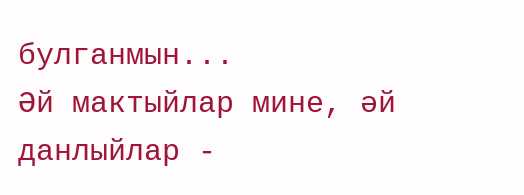булганмын...
Әй мактыйлар мине, әй данлыйлар -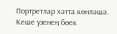Портретлар хәтта көнләшә.
Кеше үзенең бөек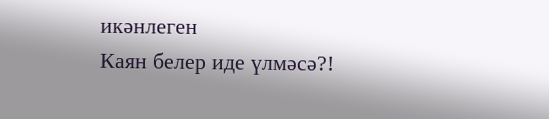икәнлеген
Каян белер иде үлмәсә?!